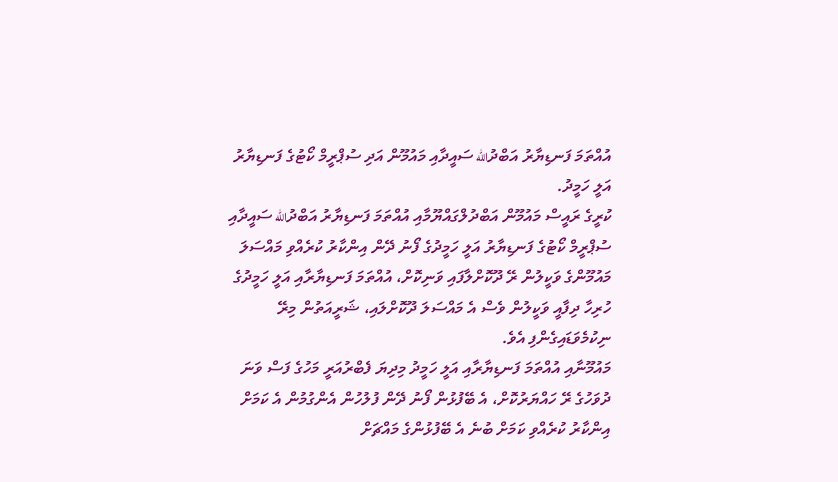އުއްތަމަ ފަނޑިޔާރު އަބްދުالله ސައީދާއި މައުމޫން އަދި ސުޕްރީމް ކޯޓުގެ ފަނޑިޔާރު އަލީ ހަމީދު.
ކުރީގެ ރައީސް މައުމޫން އަބްދުލްގައްޔޫމާއި އުއްތަމަ ފަނޑިޔާރު އަބްދުالله ސައީދާއި ސުޕްރީމް ކޯޓުގެ ފަނޑިޔާރު އަލީ ހަމީދުގެ ފޯނު ދޭން އިންކާރު ކުރެއްވި މައްސަލަ މައުމޫންގެ ވަކީލުން ރޭ ދޫކޮށްލާފައި ވަނިކޮށް، އުއްތަމަ ފަނޑިޔާރާއި އަލީ ހަމީދުގެ ހުރިހާ ދިފާއީ ވަކީލުން ވެސް އެ މައްސަލަ ދޫކޮށްލައި، ޝަރީއަތުން މިރޭ ނިކުމެވަޑައިގެންފި އެވެ.
މައުމޫނާއި އުއްތަމަ ފަނޑިޔާރާއި އަލީ ހަމީދު މިދިޔަ ފެބްރުއަރީ މަހުގެ ފަސް ވަނަ ދުވަހުގެ ރޭ ހައްޔަރުކޮށް، އެ ބޭފުޅުން ފޯނު ދޭން ފުލުހުން އެންގުމުން އެ ކަމަށް އިންކާރު ކުރެއްވި ކަމަށް ބުނެ އެ ބޭފުޅުންގެ މައްޗަށް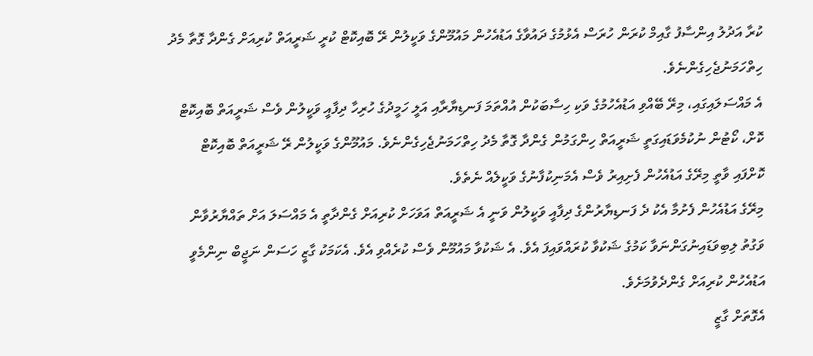ކުރާ އަދުލު އިންސާފު ގާއިމް ކުރަން ހުރަސް އެޅުމުގެ ދައުވާގެ އަޑުއެހުން މައުމޫންގެ ވަކީލުން ރޭ ބޮއިކޮޓް ކުރީ ޝަރީއަތް ކުރިއަށް ގެންދާ ގޮތާ މެދު ހިތްހަމަނުޖެހިގެންނެވެ.
އެ މައްސަލައިގައި، މިރޭ ބޭއްވި އަޑުއެހުމުގެ ވަކި ހިސާބަކުން އުއްތަމަ ފަނޑިޔާރާއި އަލީ ހަމީދުގެ ހުރިހާ ދިފާއީ ވަކީލުން ވެސް ޝަރީއަތް ބޮއިކޮޓް ކޮށް، ކޯޓުން ނުކުމެވަޑައިގަތީ ޝަރީއަތް ހިންގަމުން ގެންދާ ގޮތާ މެދު ހިތްހަމަނުޖެހިގެންނެވެ. މައުމޫންގެ ވަކީލުން ރޭ ޝަރީއަތް ބޮއިކޮޓް ކޮށްފައި ވާތީ މިރޭގެ އަޑުއެހުން ފެށިއިރު ވެސް އެމަނިކުފާނުގެ ވަކީލެއް ނެތެވެ.
މިރޭގެ އަޑުއެހުން ފެށުމާ އެކު ދެ ފަނޑިޔާރުންގެ ދިފާއީ ވަކީލުން ވަނީ އެ ޝަރީއަތް އަވަހަށް ކުރިއަށް ގެންދާތީ އެ މައްސަލަ އަށް ތައްޔާރުވާން ވަގުތު ލިބިވަޑައިނުގަންނަވާ ކަމުގެ ޝަކުވާ ކުރައްވައިފަ އެވެ. އެ ޝަކުވާ މައުމޫން ވެސް ކުރެއްވި އެވެ. އެކަމަކު ގާޒީ ހަސަން ނަޖީބް ނިންމެވީ އަޑުއެހުން ކުރިއަށް ގެންދެވުމަށެވެ.
އެގޮތަށް ގާޒީ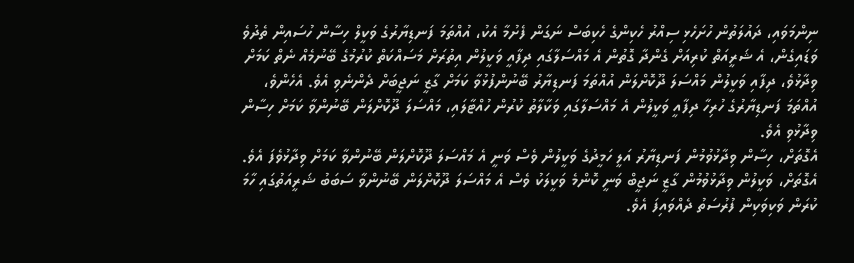ނިންމަވައި، ދައުލަތުން ހުށަހެޅި ސިއްރު ހެކިންގެ ހެކިބަސް ނަގަން ފެށުމާ އެކު، އުއްތަމަ ފަނޑިޔާރުގެ ވަކީލް ހިސާން ހުސައިން ތެދުވެ ވަޑައިގެން، އެ ޝަރީއަތް ކުރިއަށް ގެންދާ ގޮތުން އެ މައްސަލާގައި ދިފާއީ ވަކީލުން އިތުރަށް މަސައްކަތް ކުރުމުގެ ބޭނުމެއް ނެތް ކަމަށް ވިދާޅުވެ، ދިފާއި ވަކީލުން މައްސަލަ ދޫކޮށްލަން އުއްތަމަ ފަނޑިޔާރު ބޭނުންފުޅުވާ ކަމަށް ގާޒީ ނަޖީބަށް ދެންނެވި އެވެ. އެހެންވެ، އުއްތަމަ ފަނޑިޔާރުގެ ހުރިހާ ދިފާއީ ވަކީލުން އެ މައްސަލާގައި ވަކާލާތު ކުރުން ހުއްޓާލައި، މައްސަލަ ދޫކޮށްލަން ބޭނުންވާ ކަމަށް ހިސާން ވިދާޅުވި އެވެ.
އެގޮތަށް، ހިސާން ވިދާޅުވުމުން ފަނޑިޔާރު އަލީ ހަމީދުގެ ވަކީލުން ވެސް ވަނީ އެ މައްސަލަ ދޫކޮށްލަން ބޭނުންވާ ކަމަށް ވިދާޅުވެފަ އެވެ. އެގޮތަށް، ވަކީލުން ވިދާޅުވުމުން ގާޒީ ނަޖީބް ވަނީ ކޮންމެ ވަކީލަކު ވެސް އެ މައްސަލަ ދޫކޮށްލަން ބޭނުންވާ ސަބަބު ޝަރީއަތުގައި ހާމަ ކުރަން ވަކިވަކިން ފުރުސަތު ދެއްވައިފަ އެވެ.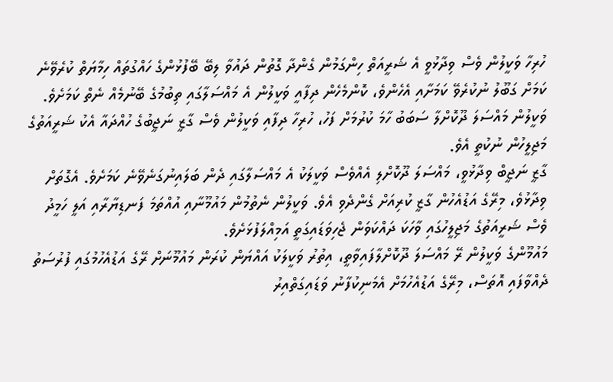ހުރިހާ ވަކީލުން ވެސް ވިދާޅުވީ އެ ޝަރީއަތް ހިންގަމުން ގެންދާ ގޮތުން ދައުވާ ލިބޭ ބޭފުޅުންގެ ހައްގުތައް ހިމާޔަތް ކުރެވޭނެ ކަމަށް ގަބޫލު ނުކުރެވޭ ކަމަށާއި އެހެންވެ، ކޮންމެހެން ދިފާއީ ވަކީލުން އެ މައްސަލާގައި ތިބުމުގެ ބޭނުމެއް ނެތް ކަމަށެވެ.
ވަކީލުން މައްސަލަ ދޫކޮށްލާ ސަބަބު ހާމަ ކުރުމަށް ފަހު، ހުރިހާ ދިފާއި ވަކީލުން ވެސް ގާޒީ ނަޖީބުގެ ހުއްދައާ އެކު ޝަރީއަތުގެ މަޖިލީހުން ނުކުތީ އެވެ.
ގާޒީ ނަޖީބް ވިދާޅުވީ، މައްސަލަ ދޫކޮށްލި އެއްވެސް ވަކީލަކު އެ މައްސަލާގައި ދެން ބަލައިނުގަނެވޭނެ ކަމަށެވެ. އެގޮތަށް ވިދާޅުވެ، މިރޭގެ އަޑުއެހުން ގާޒީ ކުރިއަށް ގެންދެވި އެވެ. ވަކީލުން ނެތުމުން މައުމޫނާއި އުއްތަމަ ފަނޑިޔާރާއި އަލީ ހަމީދު ވެސް ޝަރީއަތުގެ މަޖިލީހުގައި ވާހަކަ ދައްކަވަން ޖެހިވަޑައިގަތީ އަމިއްލަފުޅަށެވެ.
މައުމޫންގެ ވަކީލުން ރޭ މައްސަލަ ދޫކޮށްލާފައިވާތީ، އިތުރު ވަކީލަކު އައްޔަން ކުރަން މައުމޫނަށް ރޭގެ އަޑުއެހުމުގައި ފުރުސަތު ދެއްވާފައި އޮތަސް، މިރޭގެ އަޑުއެހުމަށް އެމަނިކުފާނު ވަޑައިގަތްއިރު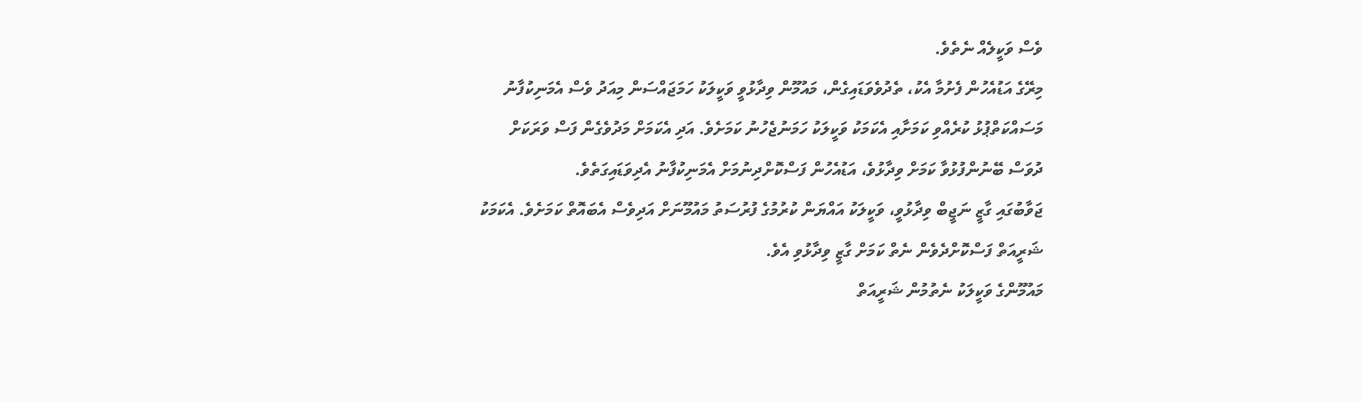ވެސް ވަކީލެއް ނެތެވެ.
މިރޭގެ އަޑުއެހުން ފެށުމާ އެކު، ތެދުވެވަޑައިގެން، މައުމޫން ވިދާޅުވީ ވަކީލަކު ހަމަޖައްސަން މިއަދު ވެސް އެމަނިކުފާނު މަސައްކަތްޕުޅު ކުރެއްވި ކަމަށާއި އެކަމަކު ވަކީލަކު ހަމަނުޖެހުނު ކަމަށެވެ. އަދި އެކަމަށް މަދުވެގެން ފަސް ވަރަކަށް ދުވަސް ބޭނުންފުޅުވާ ކަމަށް ވިދާޅުވެ، އަޑުއެހުން ފަސްކޮށްދިނުމަށް އެމަނިކުފާނު އެދިވަޑައިގަތެވެ.
ޖަވާބުގައި ގާޒީ ނަޖީބް ވިދާޅުވީ، ވަކީލަކު އައްޔަން ކުރުމުގެ ފުރުސަތު މައުމޫނަށް އަދިވެސް އެބައޮތް ކަމަށެވެ. އެކަމަކު ޝަރީއަތް ފަސްކޮށްދެވެން ނެތް ކަމަށް ގާޒީ ވިދާޅުވި އެވެ.
މައުމޫންގެ ވަކީލަކު ނެތުމުން ޝަރީއަތް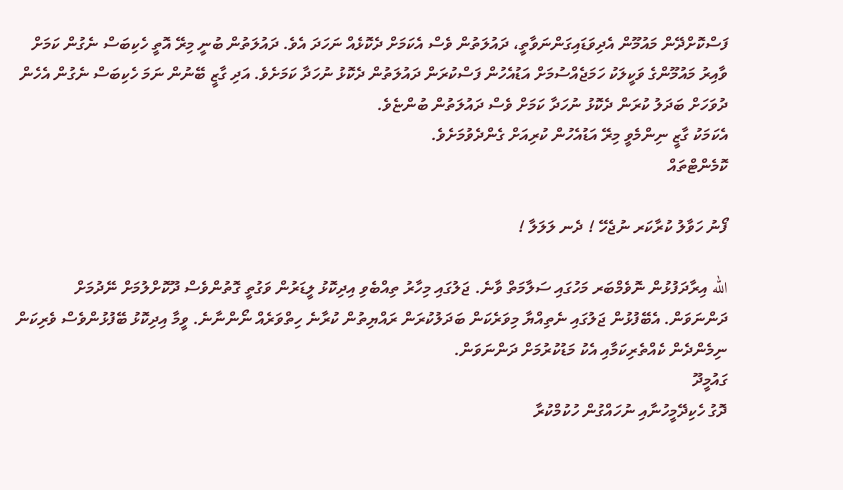ފަސްކޮށްދޭން މައުމޫން އެދިވަޑައިގަންނަވާތީ، ދައުލަތުން ވެސް އެކަމަށް ދެކޮޅެއް ނަހަދަ އެވެ. ދައުލަތުން ބުނީ މިރޭ އޮތީ ހެކިބަސް ނެގުން ކަމަށް ވާއިރު މައުމޫންގެ ވަކީލަކު ހަމަޖެއްސުމަށް އަޑުއެހުން ފަސްކުރަން ދައުލަތުން ދެކޮޅު ނުހަދާ ކަމަށެވެ. އަދި ގާޒީ ބޭނުން ނަމަ ހެކިބަސް ނެގުން އެހެން ދުވަހަށް ބަދަލު ކުރަން ދެކޮޅު ނުހަދާ ކަމަށް ވެސް ދައުލަތުން ބުންޏެވެ.
އެކަމަކު ގާޒީ ނިންމެވީ މިރޭ އަޑުއެހުން ކުރިއަށް ގެންދެވުމަށެވެ.
ކޮމެންޓްތައް

ފޯނު ހަވާލު ކުރާކަރ ނުޖެހޭ ! ދެނ ލަލަލާ !

الله އިރާދަފުޅުން ނޮވެމްބަރ މަހުގައި ސަލާމަތް ވާނެ. ޖަލުގައި މިހާރު ތިއްބެވި އިދިކޮޅު ލީޑަރުން ވަގުތީ ގޮތުންވެސް ދޫކޮށްލުމަށް ނޭދުމަށް ދަންނަވަން. އެބޭފުޅުން ޖަލުގައި ނެތިއްޔާ މިވަރެކަން ބަދަލުކުރަން ރައްޔިތުން ކުރާނެ ހިތްވަރެއް ނޯންނާނެ. ވީމާ އިދިކޮޅު ބޭފުޅުންވެސް ވެރިކަން ނިމެންދެން ކެއްތެރިކަމާއި އެކު މަޑުކުރުމަށް ދަންނަވަން.
ގައުމީދޫ
ދޮގު ހެކިދޭމީހުނާއި ނުހައްގުން ހުކުމްކުރާ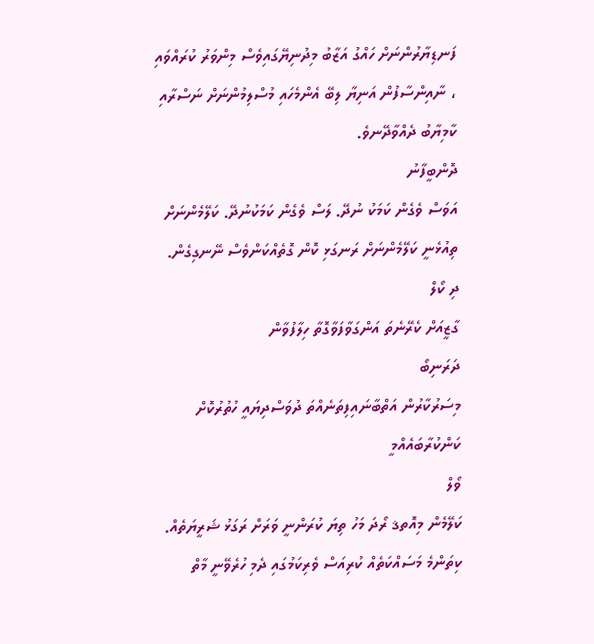ފަނޑިޔާރުންނަށް ހައްގު އަޒާބު މިދުނިޔޭގައިވެސް މިންވަރު ކުރައްވައި ، ނާއިންސާފުން އަނިޔާ ލިބޭ އެންމެހައި މުސްލިމުންނަށް ނަސްރާއި ކާމިޔާބު ދެއްވާދޭނވެ.
ދޮންބީފާނު
އަވަސް ވެގެން ކަމަކު ނުދޭ. ލަސް ވެގެން ކަމަކުނުދޭ. ކަލޭމެންނަށް ތިއުޅެނީ ކަލޭމެންނަށް ރަނގަޅި ކޮން ގޮތެއްކަންވެސް ނޭނގިގެން.
ދި ކޯލް
ގާޒީއަށް ކެރޭނެތަ އަންގަވާފަވާގޮތާ ހިލާފުވާން
ދަރަނިބޯ
މިސަރުކާރުން އަތްބާނައިފިތަނެއްތަ ދުވަސްދިޔައީ ހުތުރުކޮށް ކަންކުރާބައެއްމީ
ވޯލް
ކަލޭމެން މިއޮތޤ ރޯދަ މަހު ތިޔަ ކުރަންނީ ވަރަށް ރަގަޅު ޝަރީޔަތެއް. ކިތަންމެ މަސައްކަތެއް ކުރިއަސް ވެރިކަމުގައި ދެމި ހުރެވޭނީ މާތް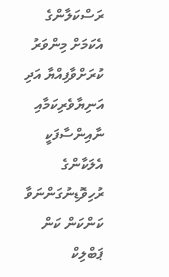ރަސްކަލާންގެ އެކަމަށް މިންވަރު ކުރަށްވާފިއްޔާ އަދި އަނިޔާވެރިކަމާއި ނާއިންސާފަކީ އެލަކާންގެ ރުހިވޮޑިނުގަންނަވާ ކަންކަން ކަން ޕަބްލިކް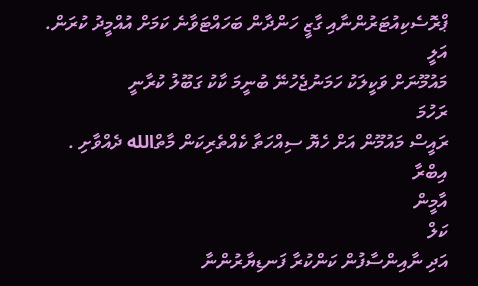ޕްރޮސެކިއުޓަރުންނާއި ގާޒީ ހަންދާން ބަހައްޓަވާނެ ކަމަށް އުއްމީދު ކުރަން.
އަލީ
މައުމޫނަށް ވަކީލަކު ހަމަނުޖެހުނޭ ބުނީމަ ކާކު ގަބޫލު ކުރާނީ
ރަހުމަ
ރައީސް މައުމޫން އަށް ހެޔޮ ސިއްހަތާ ކެއްތެރިކަން މާތްالله ދެއްވާށި .
އިބްރާ
އާމީން
ކަލް
އަދި ނާއިންސާފުން ކަންކުރާ ފަނޑިޔާރުންނާ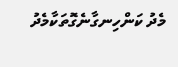މެދު ކަންހިނގާނެގޮތަކާމެދު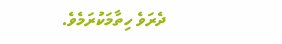ދެރަވެ ހިތާމަކުރަމެވެ.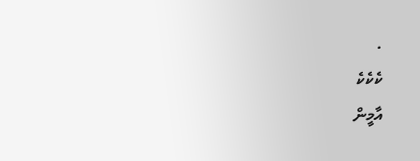.
ކެކެކެ
އާމީން